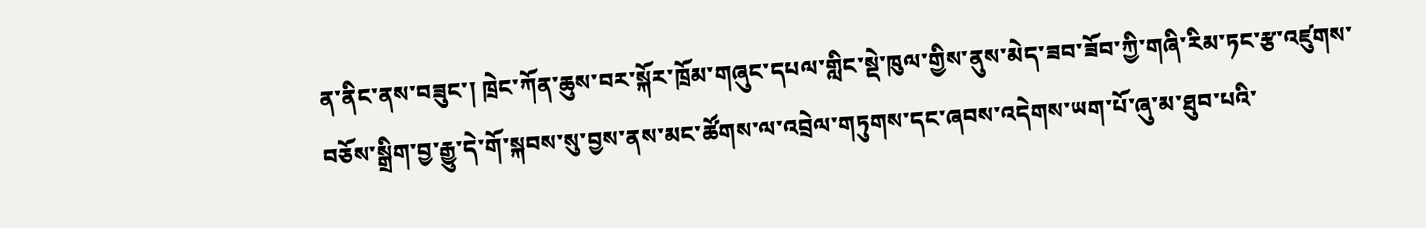ན་ནིང་ནས་བཟུང་། ཁྲེང་ཀོན་ཆུས་བར་སྐོར་ཁྲོམ་གཞུང་དཔལ་གླིང་སྡེ་ཁུལ་གྱིས་ནུས་མེད་ཟབ་ཟོབ་ཀྱི་གཞི་རིམ་ཏང་རྩ་འཛུགས་བཅོས་སྒྲིག་བྱ་རྒྱུ་དེ་གོ་སྐབས་སུ་བྱས་ནས་མང་ཚོགས་ལ་འབྲེལ་གཏུགས་དང་ཞབས་འདེགས་ཡག་པོ་ཞུ་མ་ཐུབ་པའི་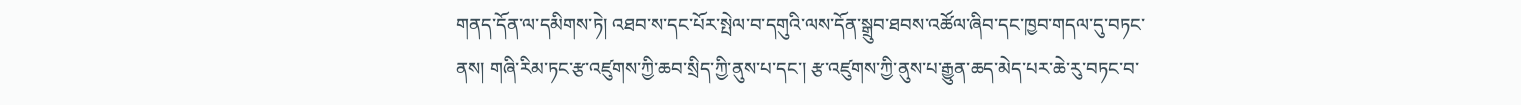གནད་དོན་ལ་དམིགས་ཏེ། འཐབ་ས་དང་པོར་སྤེལ་བ་དགུའི་ལས་དོན་སྒྲུབ་ཐབས་འཚོལ་ཞིབ་དང་ཁྱབ་གདལ་དུ་བཏང་ནས། གཞི་རིམ་ཏང་རྩ་འཛུགས་ཀྱི་ཆབ་སྲིད་ཀྱི་ནུས་པ་དང་། རྩ་འཛུགས་ཀྱི་ནུས་པ་རྒྱུན་ཆད་མེད་པར་ཆེ་རུ་བཏང་བ་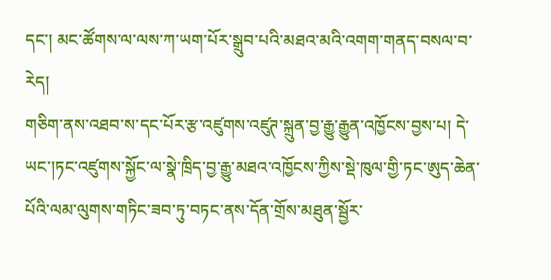དང་། མང་ཚོགས་ལ་ལས་ཀ་ཡག་པོར་སྒྲུབ་པའི་མཐའ་མའི་འགག་གནད་བསལ་བ་རེད།
གཅིག་ནས་འཐབ་ས་དང་པོར་རྩ་འཛུགས་འཛུཊ་སྐྲུན་བྱ་རྒྱུ་རྒྱུན་འཁྱོངས་བྱས་པ། དེ་ཡང་།ཏང་འཛུགས་སྐྱོང་ལ་སྣེ་ཁྲིད་བྱ་རྒྱུ་མཐའ་འཁྱོངས་ཀྱིས་སྡེ་ཁུལ་གྱི་ཏང་ཨུད་ཆེན་པོའི་ལམ་ལུགས་གཏིང་ཟབ་ཏུ་བཏང་ནས་དོན་གྲོས་མཐུན་སྦྱོར་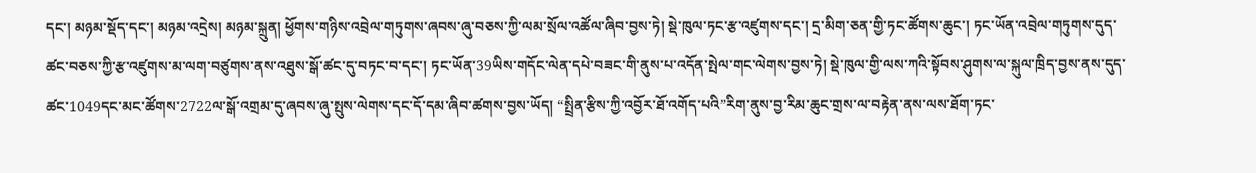དང་། མཉམ་སྡོད་དང་། མཉམ་འདྲེས། མཉམ་སྐྲུན། ཕྱོགས་གཉིས་འབྲེལ་གཏུགས་ཞབས་ཞུ་བཅས་ཀྱི་ལམ་སྲོལ་འཚོལ་ཞིབ་བྱས་ཏེ། སྡེ་ཁུལ་ཏང་རྩ་འཛུགས་དང་། དྲ་མིག་ཅན་གྱི་ཏང་ཚོགས་ཆུང་། ཏང་ཡོན་འབྲེལ་གཏུགས་དུད་ཚང་བཅས་ཀྱི་རྩ་འཛུགས་མ་ལག་བཙུགས་ནས་འཐུས་སྒོ་ཚང་དུ་བཏང་བ་དང་། ཏང་ཡོན་39ཡིས་གདོང་ལེན་དཔེ་བཟང་གི་ནུས་པ་འདོན་སྤེལ་གང་ལེགས་བྱས་ཏེ། སྡེ་ཁུལ་གྱི་ལས་ཀའི་སྟོབས་ཤུགས་ལ་སྐུལ་ཁྲིད་བྱས་ནས་དུད་ཚང་1049དང་མང་ཚོགས་2722ལ་སྒོ་འགྲམ་དུ་ཞབས་ཞུ་སྤུས་ལེགས་དང་དོ་དམ་ཞིབ་ཚགས་བྱས་ཡོད། “སྤྲིན་རྩིས་ཀྱི་འབྱོར་ཐོ་འགོད་པའི”རིག་ནུས་བྱ་རིམ་ཆུང་གྲས་ལ་བརྟེན་ནས་ལས་ཐོག་ཏང་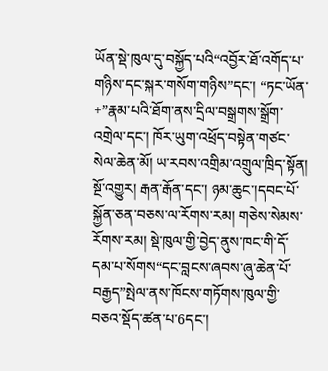ཡོན་སྡེ་ཁུལ་དུ་བསྐྱོད་པའི“འབྱོར་ཐོ་འགོད་པ་གཉིས་དང་སྐར་གསོག་གཉིས”དང་། “ཏང་ཡོན་+”རྣམ་པའི་ཐོག་ནས་དྲིལ་བསྒྲགས་སྒྲོག་འགྲེལ་དང་། ཁོར་ཡུག་འཕྲོད་བསྟེན་གཙང་སེལ་ཆེན་མོ། ཡ་རབས་འགྲིམ་འགྲུལ་ཁྲིད་སྟོན། སྔོ་འགྱུར། རྒན་རྒོན་དང་། ཉམ་ཆུང་།དབང་པོ་སྐྱོན་ཅན་བཅས་ལ་རོགས་རམ། གཅེས་སེམས་རོགས་རམ། སྡེ་ཁུལ་གྱི་བྱེད་ནུས་ཁང་གི་དོ་དམ་པ་སོགས“དང་བླངས་ཞབས་ཞུ་ཆེན་པོ་བརྒྱད”སྤེལ་ནས་ཁོངས་གཏོགས་ཁུལ་གྱི་བཅའ་སྡོད་ཚན་པ་6དང་།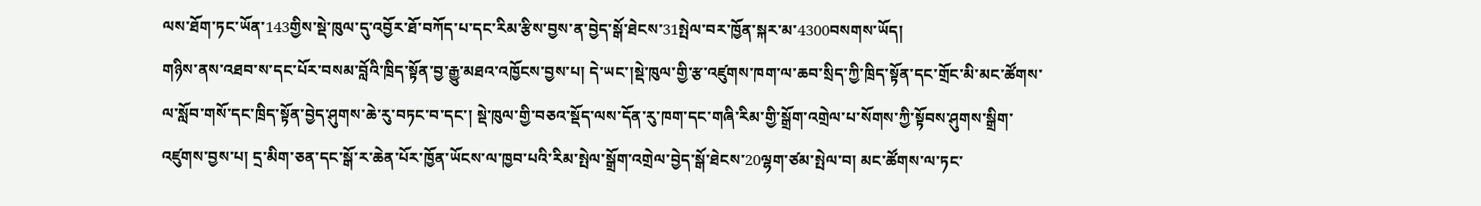ལས་ཐོག་ཏང་ཡོན་143གྱིས་སྡེ་ཁུལ་དུ་འབྱོར་ཐོ་བཀོད་པ་དང་རིམ་རྩིས་བྱས་ན་བྱེད་སྒོ་ཐེངས་31སྤེལ་བར་ཁྱོན་སྐར་མ་4300བསགས་ཡོད།
གཉིས་ནས་འཐབ་ས་དང་པོར་བསམ་བློའི་ཁྲིད་སྟོན་བྱ་རྒྱུ་མཐའ་འཁྱོངས་བྱས་པ། དེ་ཡང་།སྡེ་ཁུལ་གྱི་རྩ་འཛུགས་ཁག་ལ་ཆབ་སྲིད་ཀྱི་ཁྲིད་སྟོན་དང་གྲོང་མི་མང་ཚོགས་ལ་སློབ་གསོ་དང་ཁྲིད་སྟོན་བྱེད་ཤུགས་ཆེ་རུ་བཏང་བ་དང་། སྡེ་ཁུལ་གྱི་བཅའ་སྡོད་ལས་དོན་རུ་ཁག་དང་གཞི་རིམ་གྱི་སྒྲོག་འགྲེལ་པ་སོགས་ཀྱི་སྟོབས་ཤུགས་སྒྲིག་འཛུགས་བྱས་པ། དྲ་མིག་ཅན་དང་སྒོ་ར་ཆེན་པོར་ཁྱོན་ཡོངས་ལ་ཁྱབ་པའི་རིམ་སྤེལ་སྒྲོག་འགྲེལ་བྱེད་སྒོ་ཐེངས་20ལྷག་ཙམ་སྤེལ་བ། མང་ཚོགས་ལ་ཏང་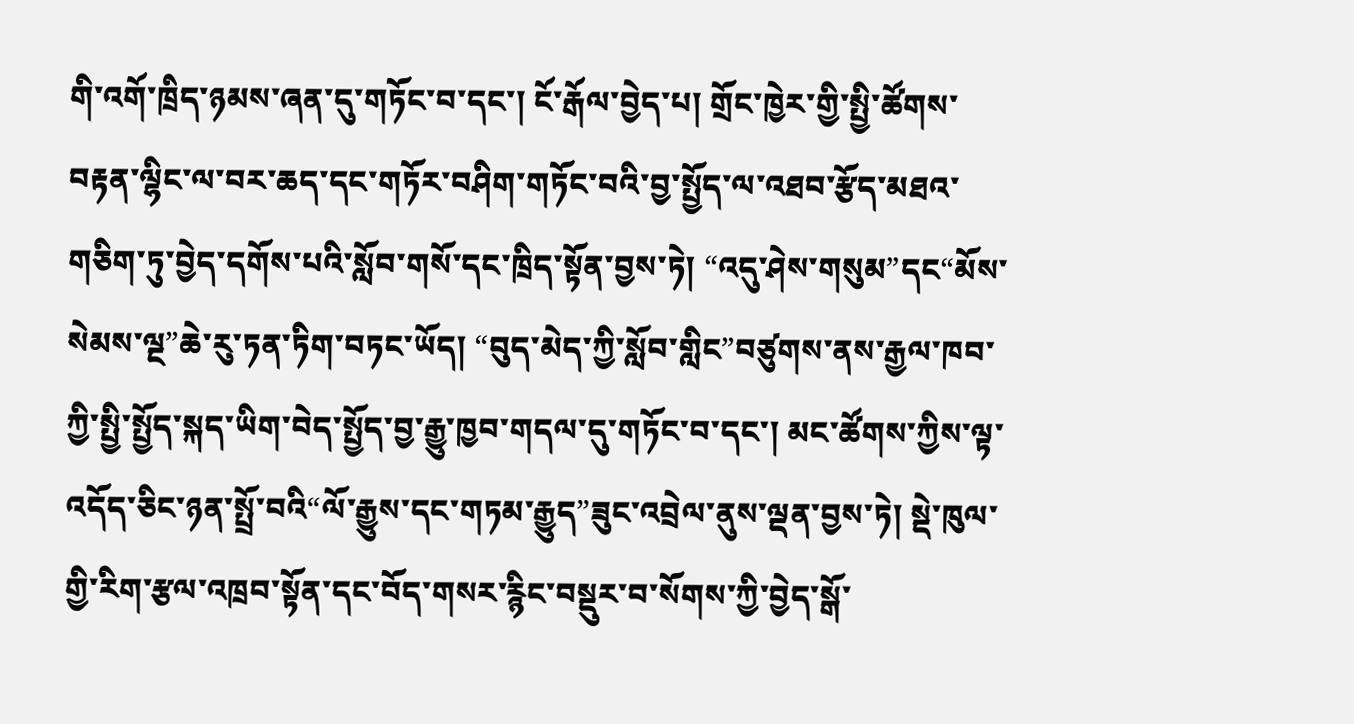གི་འགོ་ཁྲིད་ཉམས་ཞན་དུ་གཏོང་བ་དང་། ངོ་རྒོལ་བྱེད་པ། གྲོང་ཁྱེར་གྱི་སྤྱི་ཚོགས་བརྟན་ལྷིང་ལ་བར་ཆད་དང་གཏོར་བཤིག་གཏོང་བའི་བྱ་སྤྱོད་ལ་འཐབ་རྩོད་མཐའ་གཅིག་ཏུ་བྱེད་དགོས་པའི་སློབ་གསོ་དང་ཁྲིད་སྟོན་བྱས་ཏེ། “འདུ་ཤེས་གསུམ”དང“མོས་སེམས་ལྔ”ཆེ་རུ་ཏན་ཏིག་བཏང་ཡོད། “བུད་མེད་ཀྱི་སློབ་གླིང”བཙུགས་ནས་རྒྱལ་ཁབ་ཀྱི་སྤྱི་སྤྱོད་སྐད་ཡིག་བེད་སྤྱོད་བྱ་རྒྱུ་ཁྱབ་གདལ་དུ་གཏོང་བ་དང་། མང་ཚོགས་ཀྱིས་ལྟ་འདོད་ཅིང་ཉན་སྤྲོ་བའི“ལོ་རྒྱུས་དང་གཏམ་རྒྱུད”ཟུང་འབྲེལ་ནུས་ལྡན་བྱས་ཏེ། སྡེ་ཁུལ་གྱི་རིག་རྩལ་འཁྲབ་སྟོན་དང་བོད་གསར་རྙིང་བསྡུར་བ་སོགས་ཀྱི་བྱེད་སྒོ་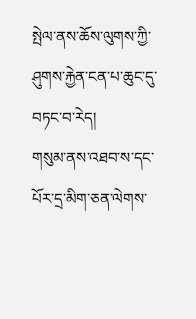སྤེལ་ནས་ཆོས་ལུགས་ཀྱི་ཤུགས་རྐྱེན་ངན་པ་ཆུང་དུ་བཏང་བ་རེད།
གསུམ་ནས་འཐབ་ས་དང་པོར་དྲ་མིག་ཅན་ལེགས་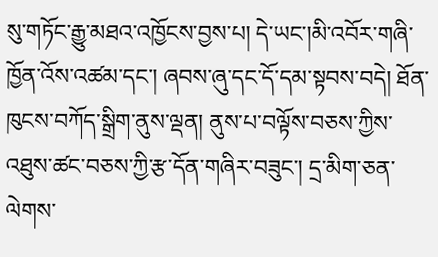སུ་གཏོང་རྒྱུ་མཐའ་འཁྱོངས་བྱས་པ། དེ་ཡང་།མི་འབོར་གཞི་ཁྱོན་འོས་འཚམ་དང་། ཞབས་ཞུ་དང་དོ་དམ་སྟབས་བདེ། ཐོན་ཁུངས་བཀོད་སྒྲིག་ནུས་ལྡན། ནུས་པ་བལྟོས་བཅས་ཀྱིས་འཐུས་ཚང་བཅས་ཀྱི་རྩ་དོན་གཞིར་བཟུང་། དྲ་མིག་ཅན་ལེགས་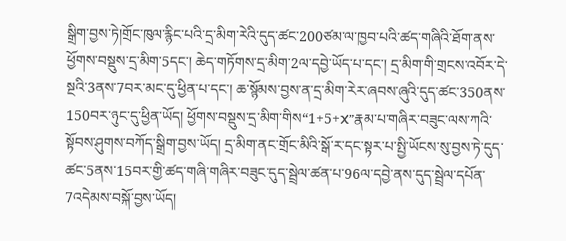སྒྲིག་བྱས་ཏེ།གྲོང་ཁུལ་རྙིང་པའི་དྲ་མིག་རེའི་དུད་ཚང་200ཙམ་ལ་ཁྱབ་པའི་ཚད་གཞིའི་ཐོག་ནས་ཕྱོགས་བསྡུས་དྲ་མིག་5དང་། ཆེད་གཏོགས་དྲ་མིག་2ལ་དབྱེ་ཡོད་པ་དང་། དྲ་མིག་གི་གྲངས་འབོར་དེ་སྔའི་3ནས་7བར་མང་དུ་ཕྱིན་པ་དང་། ཆ་སྙོམས་བྱས་ན་དྲ་མིག་རེར་ཞབས་ཞུའི་དུད་ཚང་350ནས་150བར་ཉུང་དུ་ཕྱིན་ཡོད། ཕྱོགས་བསྡུས་དྲ་མིག་གིས“1+5+X”རྣམ་པ་གཞིར་བཟུང་ལས་ཀའི་སྟོབས་ཤུགས་བཀོད་སྒྲིག་བྱས་ཡོད། དྲ་མིག་ནང་གྲོང་མིའི་སྒོ་ར་དང་སྟར་པ་སྤྱི་ཡོངས་སུ་བྱས་ཏེ་དུད་ཚང་5ནས་15བར་གྱི་ཚད་གཞི་གཞིར་བཟུང་དུད་སྦྲེལ་ཚན་པ་96ལ་དབྱེ་ནས་དུད་སྦྲེལ་དཔོན་7འདེམས་བསྐོ་བྱས་ཡོད།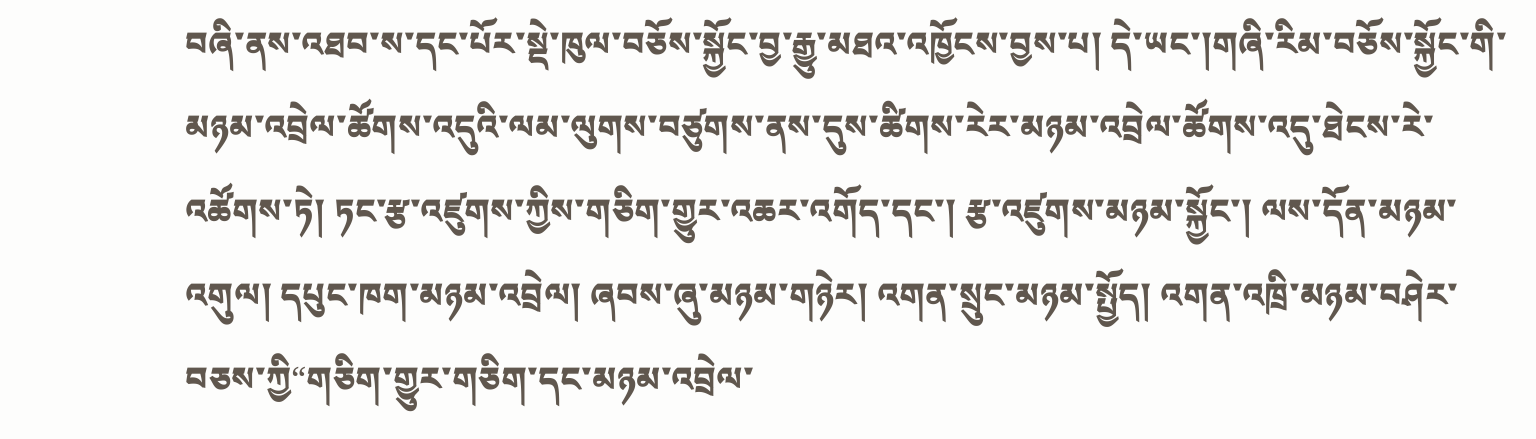བཞི་ནས་འཐབ་ས་དང་པོར་སྡེ་ཁུལ་བཅོས་སྐྱོང་བྱ་རྒྱུ་མཐའ་འཁྱོངས་བྱས་པ། དེ་ཡང་།གཞི་རིམ་བཅོས་སྐྱོང་གི་མཉམ་འབྲེལ་ཚོགས་འདུའི་ལམ་ལུགས་བཙུགས་ནས་དུས་ཚིགས་རེར་མཉམ་འབྲེལ་ཚོགས་འདུ་ཐེངས་རེ་འཚོགས་ཏེ། ཏང་རྩ་འཛུགས་ཀྱིས་གཅིག་གྱུར་འཆར་འགོད་དང་། རྩ་འཛུགས་མཉམ་སྐྱོང་། ལས་དོན་མཉམ་འགུལ། དཔུང་ཁག་མཉམ་འབྲེལ། ཞབས་ཞུ་མཉམ་གཉེར། འགན་སྲུང་མཉམ་སྤྱོད། འགན་འཁྲི་མཉམ་བཤེར་བཅས་ཀྱི“གཅིག་གྱུར་གཅིག་དང་མཉམ་འབྲེལ་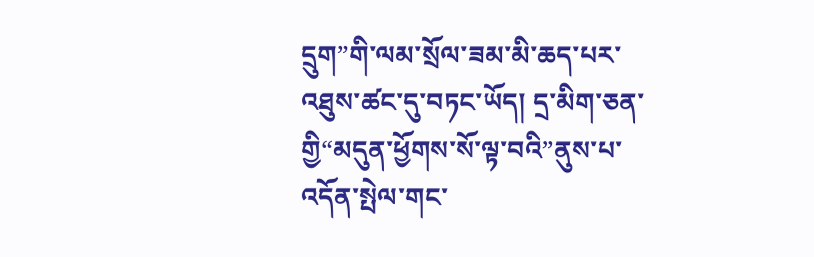དྲུག”གི་ལམ་སྲོལ་ཟམ་མི་ཆད་པར་འཐུས་ཚང་དུ་བཏང་ཡོད། དྲ་མིག་ཅན་གྱི“མདུན་ཕྱོགས་སོ་ལྟ་བའི”ནུས་པ་འདོན་སྤེལ་གང་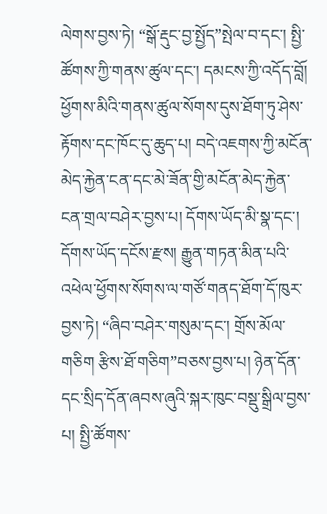ལེགས་བྱས་ཏེ། “སྒོ་རྡུང་བྱ་སྤྱོད”སྤེལ་བ་དང་། སྤྱི་ཚོགས་ཀྱི་གནས་ཚུལ་དང་། དམངས་ཀྱི་འདོད་བློ། ཕྱོགས་མིའི་གནས་ཚུལ་སོགས་དུས་ཐོག་ཏུ་ཤེས་རྟོགས་དང་ཁོང་དུ་ཆུད་པ། བདེ་འཇགས་ཀྱི་མངོན་མེད་རྐྱེན་ངན་དང་མེ་ཟོན་གྱི་མངོན་མེད་རྐྱེན་ངན་གྲལ་བཤེར་བྱས་པ། དོགས་ཡོད་མི་སྣ་དང་། དོགས་ཡོད་དངོས་རྫས། རྒྱུན་གཏན་མིན་པའི་འཕེལ་ཕྱོགས་སོགས་ལ་གཙོ་གནད་ཐོག་དོ་ཁུར་བྱས་ཏེ། “ཞིབ་བཤེར་གསུམ་དང་། གྲོས་མོལ་གཅིག རྩིས་ཐོ་གཅིག”བཅས་བྱས་པ། ཉེན་དོན་དང་སྲིད་དོན་ཞབས་ཞུའི་སྐར་ཁུང་བསྡུ་སྒྲིལ་བྱས་པ། སྤྱི་ཚོགས་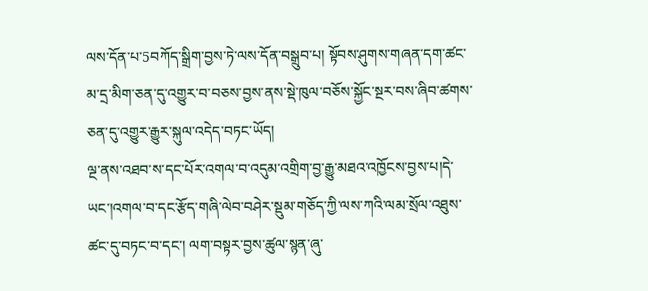ལས་དོན་པ་5བཀོད་སྒྲིག་བྱས་ཏེ་ལས་དོན་བསྒྲུབ་པ། སྟོབས་ཤུགས་གཞན་དག་ཚང་མ་དྲ་མིག་ཅན་དུ་འགྱུར་བ་བཅས་བྱས་ནས་སྡེ་ཁུལ་བཅོས་སྐྱོང་སྔར་བས་ཞིབ་ཚགས་ཅན་དུ་འགྱུར་རྒྱུར་སྐུལ་འདེད་བཏང་ཡོད།
ལྔ་ནས་འཐབ་ས་དང་པོར་འགལ་བ་འདུམ་འགྲིག་བྱ་རྒྱུ་མཐའ་འཁྱོངས་བྱས་པ།དེ་ཡང་།འགལ་བ་དང་རྩོད་གཞི་ལེབ་བཤེར་སྡུམ་གཅོད་ཀྱི་ལས་ཀའི་ལམ་སྲོལ་འཐུས་ཚང་དུ་བཏང་བ་དང་། ལག་བསྟར་བྱས་ཚུལ་སྙན་ཞུ་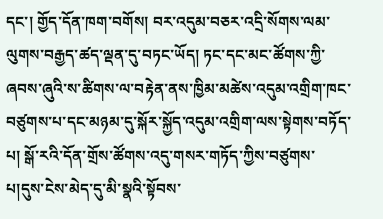དང་། གྱོད་དོན་ཁག་བགོས། བར་འདུམ་བཅར་འདྲི་སོགས་ལམ་ལུགས་བརྒྱད་ཚད་ལྡན་དུ་བཏང་ཡོད། ཏང་དང་མང་ཚོགས་ཀྱི་ཞབས་ཞུའི་ས་ཚིགས་ལ་བརྟེན་ནས་ཁྱིམ་མཚེས་འདུམ་འགྲིག་ཁང་བཙུགས་པ་དང་མཉམ་དུ་སྐོར་སྐྱོད་འདུམ་འགྲིག་ལས་སྟེགས་བཏོད་པ། སྒོ་རའི་དོན་གྲོས་ཚོགས་འདུ་གསར་གཏོད་ཀྱིས་བཙུགས་པ།དུས་ངེས་མེད་དུ་མི་སྣའི་སྟོབས་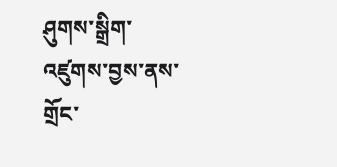ཤུགས་སྒྲིག་འཛུགས་བྱས་ནས་གྲོང་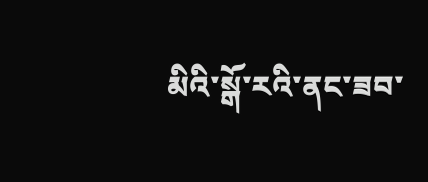མིའི་སྒོ་རའི་ནང་ཟབ་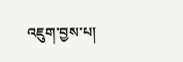འཇུག་བྱས་པ།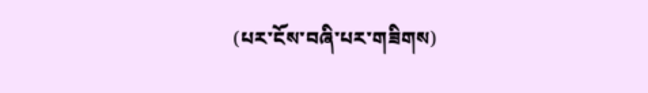(པར་ངོས་བཞི་པར་གཟིགས)